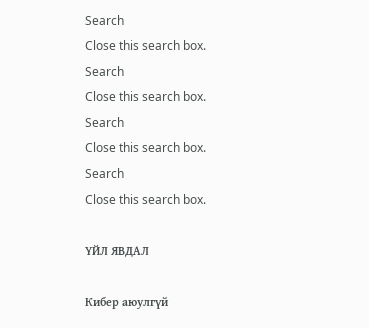Search
Close this search box.
Search
Close this search box.
Search
Close this search box.
Search
Close this search box.

ҮЙЛ ЯВДАЛ

Кибер аюулгүй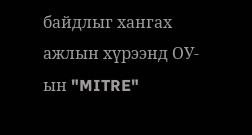байдлыг хангах ажлын хүрээнд ОУ-ын "MITRE"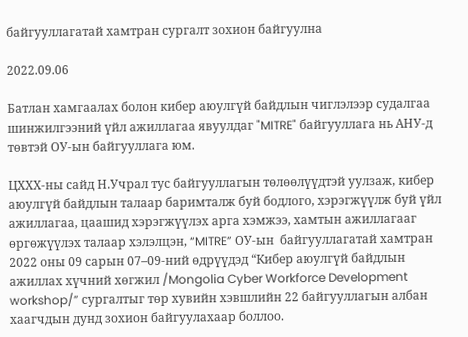байгууллагатай хамтран сургалт зохион байгуулна

2022.09.06

Батлан хамгаалах болон кибер аюулгүй байдлын чиглэлээр судалгаа шинжилгээний үйл ажиллагаа явуулдаг "MITRE" байгууллага нь АНУ-д төвтэй ОУ-ын байгууллага юм.

ЦХХХ-ны сайд Н.Учрал тус байгууллагын төлөөлүүдтэй уулзаж, кибер аюулгүй байдлын талаар баримталж буй бодлого, хэрэгжүүлж буй үйл ажиллагаа, цаашид хэрэгжүүлэх арга хэмжээ, хамтын ажиллагааг өргөжүүлэх талаар хэлэлцэн, “MITRE” ОУ-ын  байгууллагатай хамтран 2022 оны 09 сарын 07–09-ний өдрүүдэд “Кибер аюулгүй байдлын ажиллах хүчний хөгжил /Mongolia Cyber Workforce Development workshop/” сургалтыг төр хувийн хэвшлийн 22 байгууллагын албан хаагчдын дунд зохион байгуулахаар боллоо.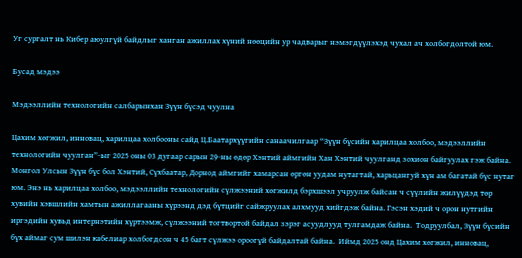Уг сургалт нь Кибер аюулгүй байдлыг ханган ажиллах хүний нөөцийн ур чадварыг нэмэгдүүлэхэд чухал ач холбогдолтой юм.

Бусад мэдээ

Мэдээллийн технологийн салбарынхан Зүүн бүсэд чуулна

Цахим хөгжил, инновац, харилцаа холбооны сайд Ц.Баатархүүгийн санаачилгаар “Зүүн бүсийн харилцаа холбоо, мэдээллийн технологийн чуулган”-ыг 2025 оны 03 дугаар сарын 29-ны өдөр Хэнтий аймгийн Хан Хэнтий чуулганд зохион байгуулах гэж байна.   Монгол Улсын Зүүн бүс бол Хэнтий, Сүхбаатар, Дорнод аймгийг хамарсан өргөн уудам нутагтай, харьцангуй хүн ам багатай бүс нутаг юм. Энэ нь харилцаа холбоо, мэдээллийн технологийн сүлжээний хөгжилд бэрхшээл учруулж байсан ч сүүлийн жилүүдэд төр хувийн хэвшлийн хамтын ажиллагааны хүрээнд дэд бүтцийг сайжруулах алхмууд хийгдэж байна. Гэсэн хэдий ч орон нутгийн иргэдийн хувьд интернэтийн хүртээмж, сүлжээний тогтвортой байдал зэрэг асуудлууд тулгамдаж байна.  Тодруулбал, Зүүн бүсийн бүх аймаг сум шилэн кабелиар холбогдсон ч 45 багт сүлжээ ороогүй байдалтай байна.  Иймд 2025 онд Цахим хөгжил, инновац,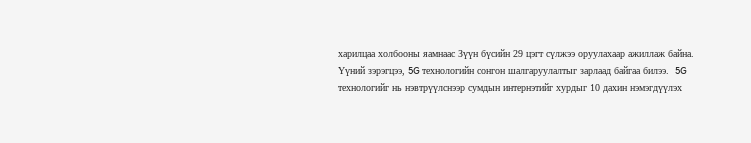харилцаа холбооны яамнаас Зүүн бүсийн 29 цэгт сүлжээ оруулахаар ажиллаж байна.   Үүний зэрэгцээ, 5G технологийн сонгон шалгаруулалтыг зарлаад байгаа билээ.  5G технологийг нь нэвтрүүлснээр сумдын интернэтийг хурдыг 10 дахин нэмэгдүүлэх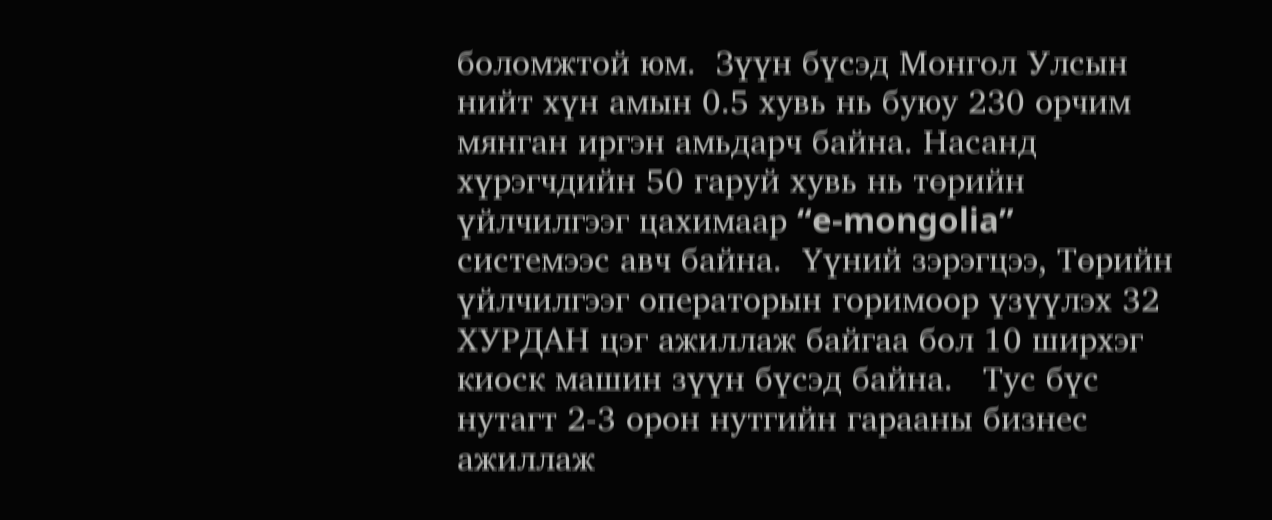боломжтой юм.  Зүүн бүсэд Монгол Улсын нийт хүн амын 0.5 хувь нь буюу 230 орчим мянган иргэн амьдарч байна. Насанд хүрэгчдийн 50 гаруй хувь нь төрийн үйлчилгээг цахимаар “e-mongolia” системээс авч байна.  Үүний зэрэгцээ, Төрийн үйлчилгээг операторын горимоор үзүүлэх 32 ХУРДАН цэг ажиллаж байгаа бол 10 ширхэг киоск машин зүүн бүсэд байна.   Тус бүс нутагт 2-3 орон нутгийн гарааны бизнес ажиллаж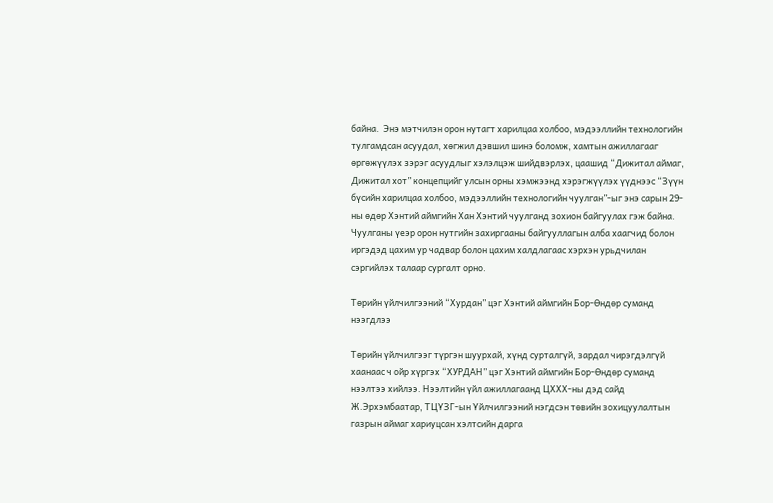байна.  Энэ мэтчилэн орон нутагт харилцаа холбоо, мэдээллийн технологийн тулгамдсан асуудал, хөгжил дэвшил шинэ боломж, хамтын ажиллагааг өргөжүүлэх зэрэг асуудлыг хэлэлцэж шийдвэрлэх, цаашид “Дижитал аймаг, Дижитал хот” концепцийг улсын орны хэмжээнд хэрэгжүүлэх үүднээс “Зүүн бүсийн харилцаа холбоо, мэдээллийн технологийн чуулган”-ыг энэ сарын 29-ны өдөр Хэнтий аймгийн Хан Хэнтий чуулганд зохион байгуулах гэж байна. Чуулганы үеэр орон нутгийн захиргааны байгууллагын алба хаагчид болон иргэдэд цахим ур чадвар болон цахим халдлагаас хэрхэн урьдчилан сэргийлэх талаар сургалт орно.

Төрийн үйлчилгээний “Хурдан” цэг Хэнтий аймгийн Бор-Өндөр суманд нээгдлээ

Төрийн үйлчилгээг түргэн шуурхай, хүнд сурталгүй, зардал чирэгдэлгүй хаанаас ч ойр хүргэх “ХУРДАН” цэг Хэнтий аймгийн Бор-Өндөр суманд нээлтээ хийлээ. Нээлтийн үйл ажиллагаанд ЦХХХ-ны дэд сайд Ж.Эрхэмбаатар, ТЦҮЗГ-ын Үйлчилгээний нэгдсэн төвийн зохицуулалтын газрын аймаг хариуцсан хэлтсийн дарга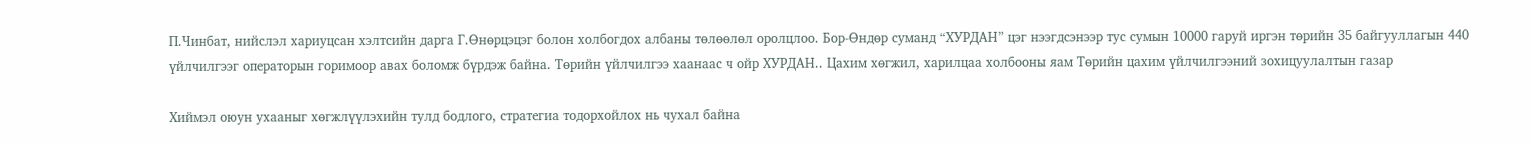П.Чинбат, нийслэл хариуцсан хэлтсийн дарга Г.Өнөрцэцэг болон холбогдох албаны төлөөлөл оролцлоо. Бор-Өндөр суманд “ХУРДАН” цэг нээгдсэнээр тус сумын 10000 гаруй иргэн төрийн 35 байгууллагын 440 үйлчилгээг операторын горимоор авах боломж бүрдэж байна. Төрийн үйлчилгээ хаанаас ч ойр ХУРДАН.. Цахим хөгжил, харилцаа холбооны яам Төрийн цахим үйлчилгээний зохицуулалтын газар

Хиймэл оюун ухааныг хөгжлүүлэхийн тулд бодлого, стратегиа тодорхойлох нь чухал байна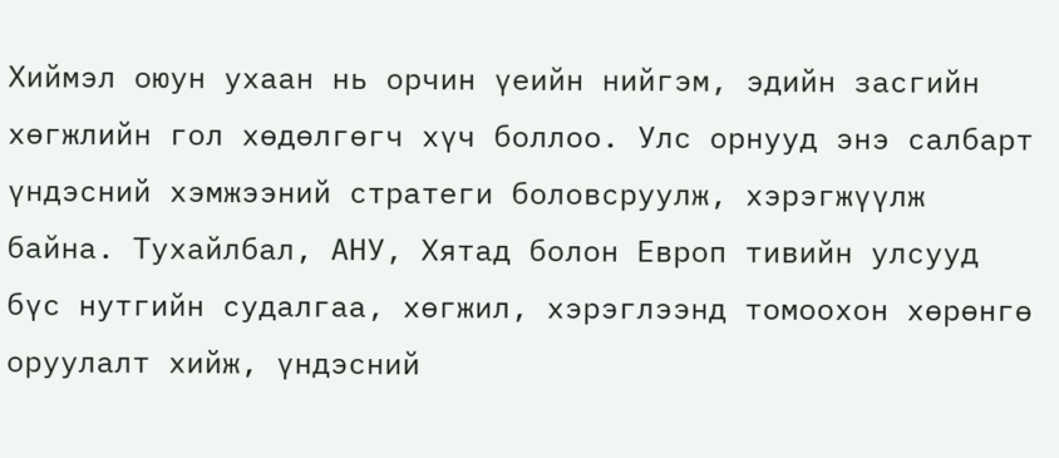Хиймэл оюун ухаан нь орчин үеийн нийгэм, эдийн засгийн хөгжлийн гол хөдөлгөгч хүч боллоо. Улс орнууд энэ салбарт үндэсний хэмжээний стратеги боловсруулж, хэрэгжүүлж байна. Тухайлбал, АНУ, Хятад болон Европ тивийн улсууд бүс нутгийн судалгаа, хөгжил, хэрэглээнд томоохон хөрөнгө оруулалт хийж, үндэсний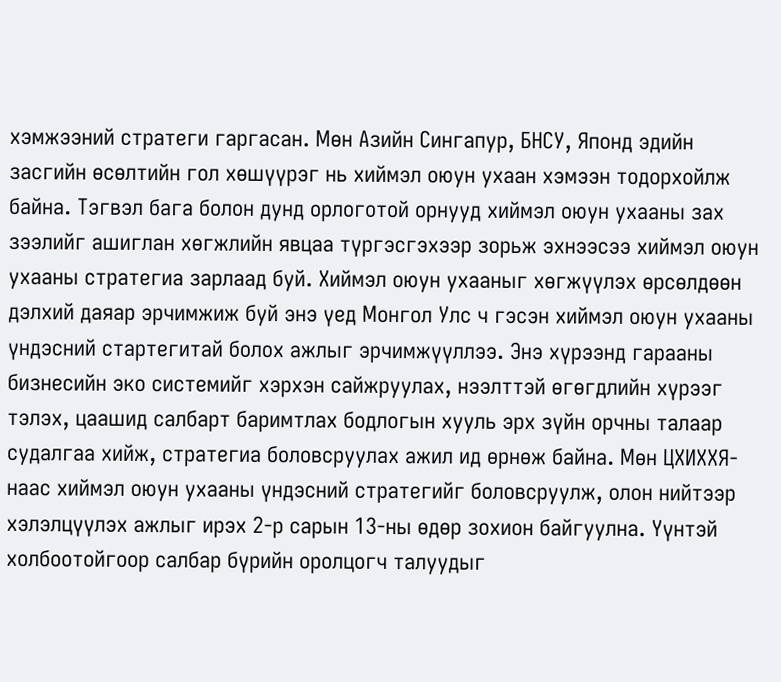хэмжээний стратеги гаргасан. Мөн Азийн Сингапур, БНСУ, Японд эдийн засгийн өсөлтийн гол хөшүүрэг нь хиймэл оюун ухаан хэмээн тодорхойлж байна. Тэгвэл бага болон дунд орлоготой орнууд хиймэл оюун ухааны зах зээлийг ашиглан хөгжлийн явцаа түргэсгэхээр зорьж эхнээсээ хиймэл оюун ухааны стратегиа зарлаад буй. Хиймэл оюун ухааныг хөгжүүлэх өрсөлдөөн дэлхий даяар эрчимжиж буй энэ үед Монгол Улс ч гэсэн хиймэл оюун ухааны үндэсний стартегитай болох ажлыг эрчимжүүллээ. Энэ хүрээнд гарааны бизнесийн эко системийг хэрхэн сайжруулах, нээлттэй өгөгдлийн хүрээг тэлэх, цаашид салбарт баримтлах бодлогын хууль эрх зүйн орчны талаар судалгаа хийж, стратегиа боловсруулах ажил ид өрнөж байна. Мөн ЦХИХХЯ-наас хиймэл оюун ухааны үндэсний стратегийг боловсруулж, олон нийтээр хэлэлцүүлэх ажлыг ирэх 2-р сарын 13-ны өдөр зохион байгуулна. Үүнтэй холбоотойгоор салбар бүрийн оролцогч талуудыг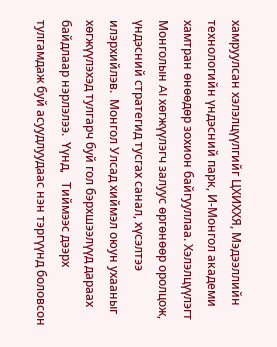хамруулсан хэлэлцүүлгийг ЦХИХХЯ, Мэдээллийн технологийн үндэсний парк, И-Монгол академи хамтран өнөөдөр зохион байгууллаа. Хэлэлцүүлэгт Монголын AI хөгжүүлэгч залуус өргөнөөр оролцож, үндэсний стратегид тусгах санал, хүсэлтээ илэрхийлэв.  Монгол Улсад хиймэл оюун ухааныг хөгжүүлэхэд тулгарч буй гол бэрхшээлүүд дараах байдлаар нэрлэлээ.  Үүнд,   Тиймээс дээрх тулгамдаж буй асуудлуудаас нэн тэргүүнд боловсон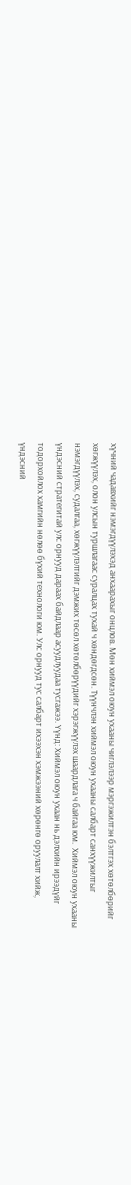хүчний чадавхийг нэмэгдүүлэхэд анхаарахыг онцлов. Мөн хиймэл оюун ухааны чиглэлээр мэргэжилтэн бэлтгэх хөтөлбөрийг хөгжүүлэх, олон улсын туршлагаас суралцах тухай ч хөндөгдсөн. Түүнчлэн хиймэл оюун ухааны салбарт санхүүжилтыг нэмэгдүүлэх, судалгаа, хөгжүүлэлтийг дэмжих төсөл хөтөлбөрүүдийг хэрэгжүүлэх шаардлага ч байгаа юм.  Хиймэл оюун ухааны үндэсний стратегитай улс орнууд дараах байдлаар асуудлуудаа тусгажээ. Үүнд: Хиймэл оюун ухаан нь дэлхийн ирээдүйг тодорхойлох хамгийн нөлөө бүхий технологи юм. Улс орнууд тус салбарт ихээхэн хэмжээний хөрөнгө оруулалт хийж, үндэсний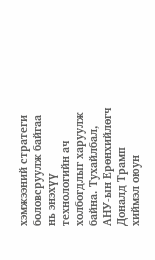хэмжээний стратеги боловсруулж байгаа нь энэхүү технологийн ач холбогдлыг харуулж байна. Тухайлбал, АНУ-ын Ерөнхийлөгч Доналд Трамп хиймэл оюун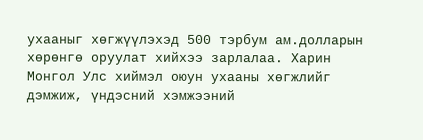ухааныг хөгжүүлэхэд 500 тэрбум ам.долларын хөрөнгө оруулат хийхээ зарлалаа. Харин Монгол Улс хиймэл оюун ухааны хөгжлийг дэмжиж, үндэсний хэмжээний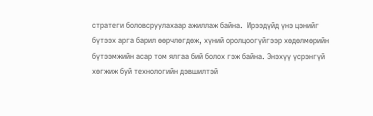стратеги боловсруулахаар ажиллаж байна.  Ирээдүйд үнэ цэнийг бүтээх арга барил өөрчлөгдөж, хүний оролцоогүйгээр хөдөлмөрийн бүтээмжийн асар том ялгаа бий болох гэж байна. Энэхүү үсрэнгүй хөгжиж буй технологийн дэвшилтэй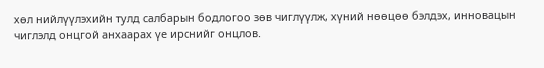хөл нийлүүлэхийн тулд салбарын бодлогоо зөв чиглүүлж, хүний нөөцөө бэлдэх, инновацын чиглэлд онцгой анхаарах үе ирснийг онцлов.